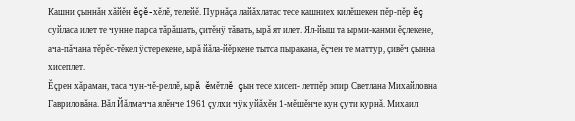Кашни çыннăн хăйĕн ĕçĕ-хĕлĕ, телейĕ. Пурнăçа лайăхлатас тесе кашниех килĕшекен пĕр-пĕр ĕç суйласа илет те чунне парса тăрăшать, çитĕнÿ тăвать, ырă ят илет. Ял-йыш та ырми-канми ĕçлекене, ача-пăчана тĕрĕс-тĕкел ÿстерекене, ырă йăла-йĕркене тытса пыракана, ĕçчен те маттур, çивĕч çынна хисеплет.
Ĕçрен хăраман, таса чун-чĕ-реллĕ, ырă ĕмĕтлĕ çын тесе хисеп- летпĕр эпир Светлана Михайловна Гавриловăна. Вăл Йăлмачча ялĕнче 1961 çулхи чÿк уйăхĕн 1-мĕшĕнче кун çути курнă. Михаил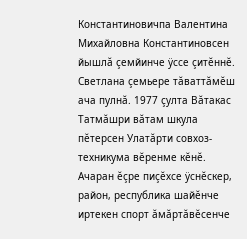Константиновичпа Валентина Михайловна Константиновсен йышлă çемйинче ÿссе çитĕннĕ. Светлана çемьере тăваттăмĕш ача пулнă. 1977 çулта Вăтакас Татмăшри вăтам шкула пĕтерсен Улатăрти совхоз-техникума вĕренме кĕнĕ. Ачаран ĕçре пиçĕхсе ÿснĕскер, район, республика шайĕнче иртекен спорт ăмăртăвĕсенче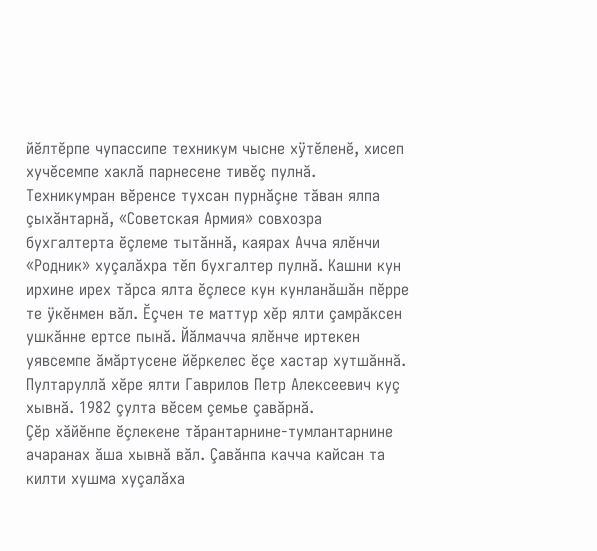йĕлтĕрпе чупассипе техникум чысне хÿтĕленĕ, хисеп хучĕсемпе хаклă парнесене тивĕç пулнă.
Техникумран вĕренсе тухсан пурнăçне тăван ялпа çыхăнтарнă, «Советская Армия» совхозра бухгалтерта ĕçлеме тытăннă, каярах Ачча ялĕнчи «Родник» хуçалăхра тĕп бухгалтер пулнă. Кашни кун ирхине ирех тăрса ялта ĕçлесе кун кунланăшăн пĕрре те ÿкĕнмен вăл. Ĕçчен те маттур хĕр ялти çамрăксен ушкăнне ертсе пынă. Йăлмачча ялĕнче иртекен уявсемпе ăмăртусене йĕркелес ĕçе хастар хутшăннă. Пултаруллă хĕре ялти Гаврилов Петр Алексеевич куç хывнă. 1982 çулта вĕсем çемье çавăрнă.
Çĕр хăйĕнпе ĕçлекене тăрантарнине-тумлантарнине ачаранах ăша хывнă вăл. Çавăнпа качча кайсан та килти хушма хуçалăха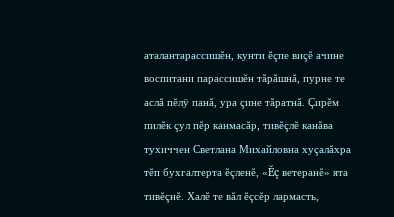аталантарассишĕн, кунти ĕçпе виçĕ ачине воспитани парассишĕн тăрăшнă, пурне те аслă пĕлÿ панă, ура çине тăратнă. Çирĕм пилĕк çул пĕр канмасăр, тивĕçлĕ канăва тухиччен Светлана Михайловна хуçалăхра тĕп бухгалтерта ĕçленĕ, «Ĕç ветеранĕ» ята тивĕçнĕ. Халĕ те вăл ĕçсĕр лармасть,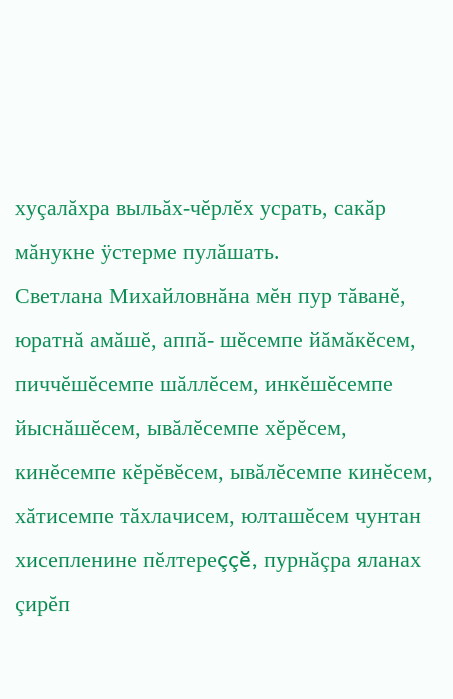хуçалăхра выльăх-чĕрлĕх усрать, сакăр мăнукне ÿстерме пулăшать.
Светлана Михайловнăна мĕн пур тăванĕ, юратнă амăшĕ, аппă- шĕсемпе йăмăкĕсем, пиччĕшĕсемпе шăллĕсем, инкĕшĕсемпе йыснăшĕсем, ывăлĕсемпе хĕрĕсем, кинĕсемпе кĕрĕвĕсем, ывăлĕсемпе кинĕсем, хăтисемпе тăхлачисем, юлташĕсем чунтан хисепленине пĕлтереççĕ, пурнăçра яланах çирĕп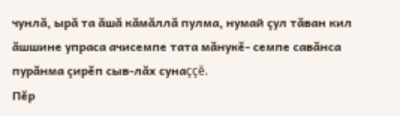чунлă, ырă та ăшă кăмăллă пулма, нумай çул тăван кил ăшшине упраса ачисемпе тата мăнукĕ- семпе савăнса пурăнма çирĕп сыв-лăх сунаççĕ.
Пĕр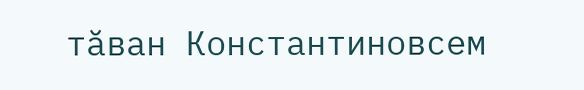тăван Константиновсем